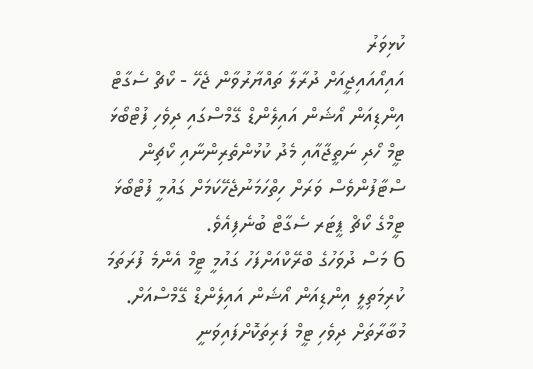ކުޅިވަރު
އައިއޯއައިޖީއަށް ދުރާލާ ތައްޔާރުވާން ޖެހޭ - ކޯޗް ސެގާޓް
އިންޑިއަން އޯޝަން އައިލެންޑް ގޭމްސްގައި ދިވެހި ފުޓްބޯޅަ ޓީމް ހޯދި ނަތީޖާއާއި މެދު ކުޅުންތެރިންނާއި ކޯޗިން ސްޓާފުންވެސް ވަރަށް ހިތްހަމަނުޖެހޭކަމަށް ގައުމީ ފުޓްބޯޅަ ޓީމްގެ ކޯޗް ޕީޓަރ ސެގާޓް ބުނެފިއެވެ.
6 މަސް ދުވަހުގެ ބްރޭކްއަށްފަހު ގައުމީ ޓީމް އެންމެ ފުރަތަމަ ކުރިމަތިލީ އިންޑިއަން އޯޝަން އައިލެންޑް ގޭމްސްއަށް. މުބާރާތަށް ދިވެހި ޓީމް ފަރިތަކޮށްފައިވަނީ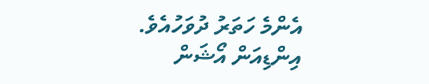އެންމެ ހަތަރު ދުވަހުއެވެ.
އިންޑިއަން އޯޝަން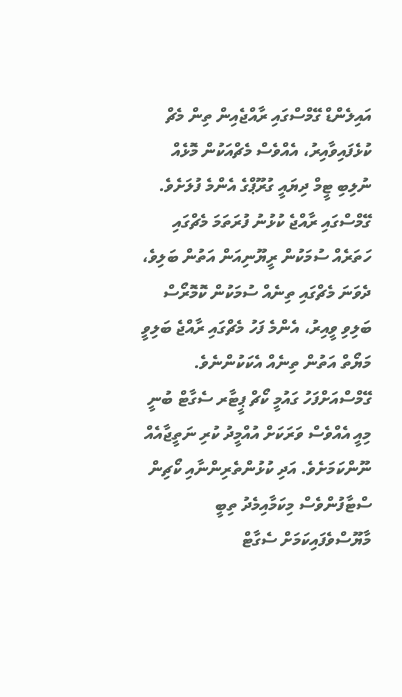އައިލެންޑް ގޭމްސްގައި ރާއްޖެއިން ތިން މެޗް ކުޅެފައިވާއިރު، އެއްވެސް މެޗްއަކުން މޮޅެއް ނުލިބި ޓީމް ދިޔައީ ގުރޫޕްގެ އެންމެ ފުލަށެވެ. ގޭމްސްގައި ރާއްޖެ ކުޅުނު ފުރަތަމަ މެޗްގައި ހަތަރެއް ސުމަކުން ރީޔޫނިއަން އަތުން ބަލިވެ، ދެވަނަ މެޗްގައި ތިނެއް ސުމަކުން ކޮމޮރޯސް ބަލިވި ވީއިރު، އެންމެ ފަހު މެޗްގައި ރާއްޖެ ބަލިވީ މަޔޯތް އަތުން ތިނެއް އެކަކުންނެވެ.
ގޭމްސްއަށްފަހު ގައުމީ ކޯޗް ޕީޓާރ ސެގާޓް ބުނީ މިއީ އެއްވެސް ވަރަކަށް އުއްމީދު ކުރި ނަތީޖާއެއް ނޫންކަމަށެވެ. އަދި ކުޅުންތެރިންނާއި ކޯޗިން ސްޓާފުންވެސް މިކަމާއިމެދު ތިބީ މާޔޫސްވެފައިކަމަށް ސެގާޓް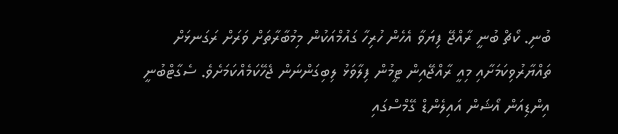ބުނި. ކޯޗް ބުނީ ރާއްޖޭ ފިޔަވާ އެހެން ހުރިހާ ގައުމްއަކުން މިމުބާރާތަށް ވަރަށް ރަގަނޅަށް ތައްޔާރުވިކަމަށާއި މިއީ ރާއްޖޭއިން ޓީމުން ފިލާވަޅު ލިބިގަންނަން ޖެހޭކަމެއްކަމަށެވެ. ސެގާޓްބުނީ އިންޑިއަން އޯޝަން އައިލެންޑް ގޭމްސްގައި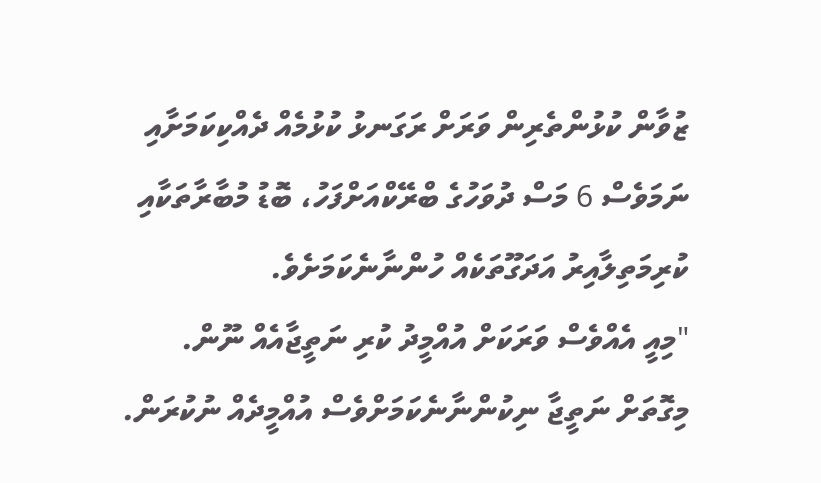ޒުވާން ކުޅުންތެރިން ވަރަށް ރަގަނޅު ކުޅުމެއް ދެއްކިކަމަށާއި ނަމަވެސް 6 މަސް ދުވަހުގެ ބްރޭކްއަށްފަހު، ބޮޑު މުބާރާތަކާއި ކުރިމަތިލާއިރު އަދަގޫތަކެއް ހުންނާނެކަމަށެވެ.
"މިއީ އެއްވެސް ވަރަކަށް އުއްމީދު ކުރި ނަތީޖާއެއް ނޫން. މިގޮތަށް ނަތީޖާ ނިކުންނާނެކަމަށްވެސް އުއްމީދެއް ނުކުރަން.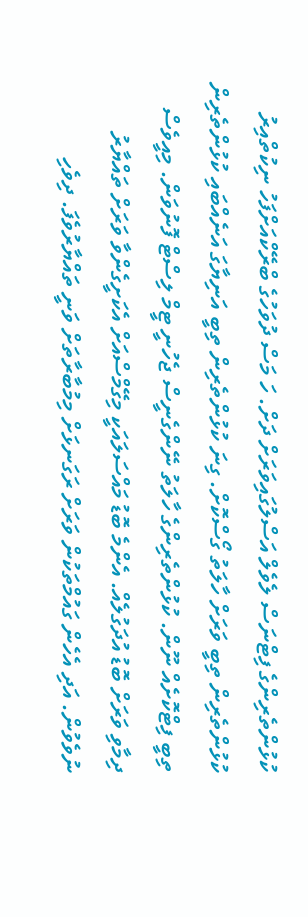ކުޅުންތެރިންގެ ފިޓްނަސް ލެވެލް އަސްލުގައިވަރަށް ދަށް. ހަ މަސް ދުވަހުގެ ބްރޭކްއަށްފަހު ނިކުތްއިރު ކުޅުންތެރިން ތިބީ ވަރަށް ހާލަތު ގޯސްކޮށް. ގިނަ ކުޅުންތެރިން ތިބީ އަނިޔާގަ އަނެއްބައި ކުޅުންތެރިން ތިބީ ފިޓްކޮށެއް ނޫން. ކުޅުންތެރިންގެ ހާލަތު ނޭންގެނީސް ޖެހުނީ ޓީމް ލިސްޓް ފޮނުވަން. މިއީވެސް ދިމާވި ވަރަށް ބޮޑު އުދަގުލެއް. އެންމެ ބޮޑު މައްސަލައަކީ މިގޭމްސްއަށް އެކަށީގެންވާ ވަރަށް ތައްޔާރު ނުވެވުން. އަދި އެހެން ގައުމްތަކުން ވަރަށް ރަގަނޅަށް މިމުބާރާތަށް ވަނީ ތައްޔާރުވެފަ. ދިވެހި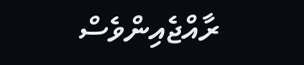ރާއްޖެއިންވެސް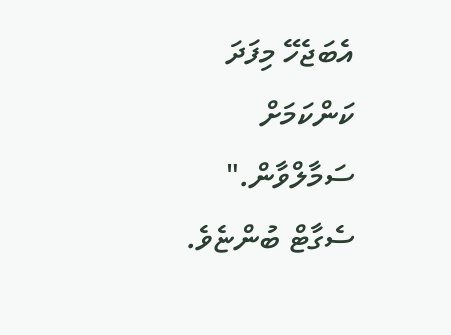އެބަޖެހޭ މިފަދަ ކަންކަމަށް ސަމާލްވާން." ސެގާޓް ބުންޏެވެ.